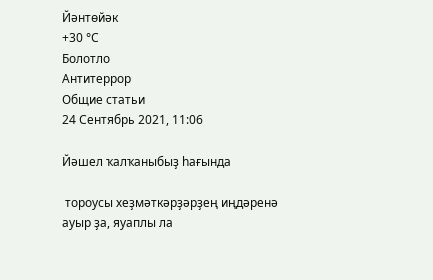Йәнтөйәк
+30 °С
Болотло
Антитеррор
Общие статьи
24 Сентябрь 2021, 11:06

Йәшел ҡалҡаныбыҙ һағында

 тороусы хеҙмәткәрҙәрҙең иңдәренә ауыр ҙа, яуаплы ла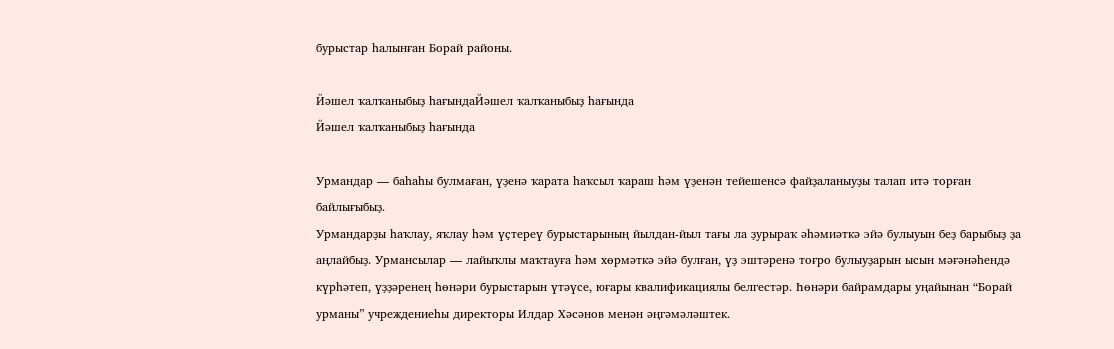бурыстар һалынған Борай районы.

Йәшел ҡалҡаныбыҙ һағындаЙәшел ҡалҡаныбыҙ һағында
Йәшел ҡалҡаныбыҙ һағында

Урмандар — баһаһы булмаған, үҙенә ҡарата һаҡсыл ҡараш һәм үҙенән тейешенсә файҙаланыуҙы талап итә торған байлығыбыҙ.
Урмандарҙы һаҡлау, яҡлау һәм үҫтереү бурыстарының йылдан-йыл тағы ла ҙурыраҡ әһәмиәткә эйә булыуын беҙ барыбыҙ ҙа аңлайбыҙ. Урмансылар — лайыҡлы маҡтауға һәм хөрмәткә эйә булған, үҙ эштәренә тоғро булыуҙарын ысын мәғәнәһендә күрһәтеп, үҙҙәренең һөнәри бурыстарын үтәүсе, юғары квалификациялы белгестәр. Һөнәри байрамдары уңайынан “Борай урманы” учреждениеһы директоры Илдар Хәсәнов менән әңгәмәләштек.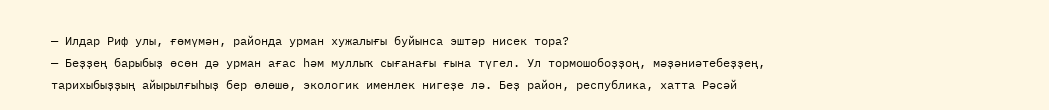— Илдар Риф улы, ғөмүмән, районда урман хужалығы буйынса эштәр нисек тора?
— Беҙҙең барыбыҙ өсөн дә урман ағас һәм муллыҡ сығанағы ғына түгел. Ул тормошобоҙҙоң, мәҙәниәтебеҙҙең, тарихыбыҙҙың айырылғыһыҙ бер өлөшө, экологик именлек нигеҙе лә. Беҙ район, республика, хатта Рәсәй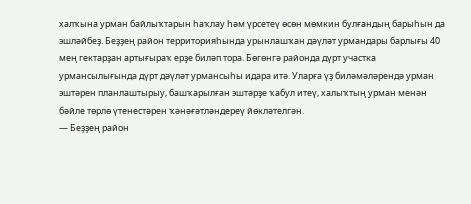халҡына урман байлыҡтарын һаҡлау һәм үрсетеү өсөн мөмкин булғандың барыһын да эшләйбеҙ. Беҙҙең район территорияһында урынлашҡан дәүләт урмандары барлығы 40 мең гектарҙан артығыраҡ ерҙе биләп тора. Бөгөнгә районда дүрт участка урмансылығында дүрт дәүләт урмансыһы идара итә. Уларға үҙ биләмәләрендә урман эштәрен планлаштырыу, башҡарылған эштәрҙе ҡабул итеү, халыҡтың урман менән бәйле төрлө үтенестәрен ҡәнәғәтләндереү йөкләтелгән.
— Беҙҙең район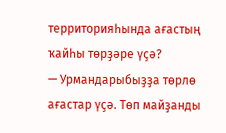территорияһында ағастың ҡайһы төрҙәре үҫә?
— Урмандарыбыҙҙа төрлө ағастар үҫә. Төп майҙанды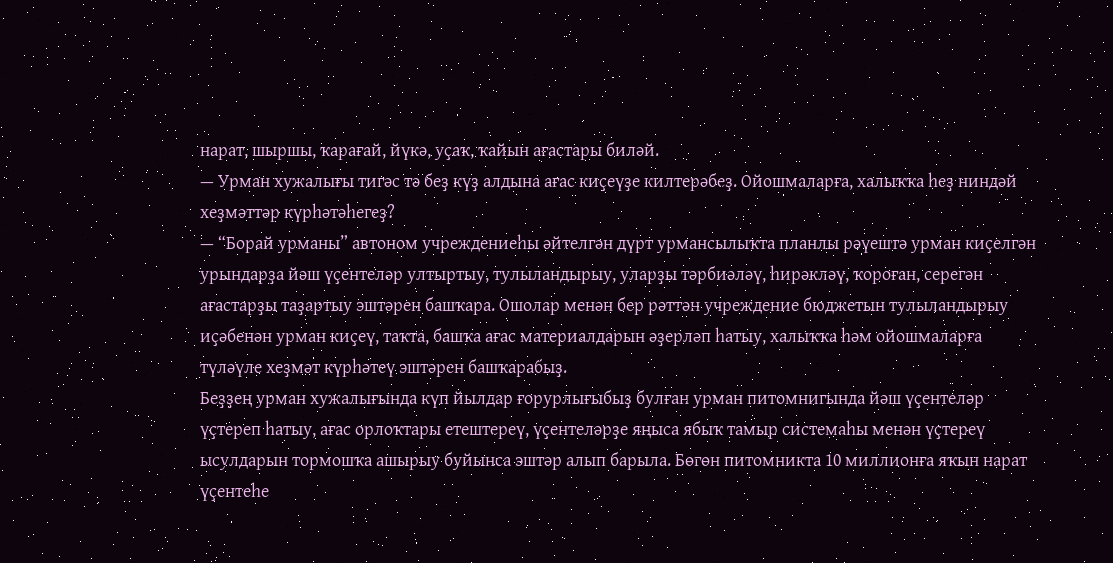нарат, шыршы, ҡарағай, йүкә, уҫаҡ, ҡайын ағастары биләй.
— Урман хужалығы тигәс тә беҙ күҙ алдына ағас киҫеүҙе килтерәбеҙ. Ойошмаларға, халыҡҡа һеҙ ниндәй хеҙмәттәр күрһәтәһегеҙ?
— “Борай урманы” автоном учреждениеһы әйтелгән дүрт урмансылыҡта планлы рәүештә урман киҫелгән урындарҙа йәш үҫентеләр ултыртыу, тулыландырыу, уларҙы тәрбиәләү, һирәкләү, ҡороған, серегән ағастарҙы таҙартыу эштәрен башҡара. Ошолар менән бер рәттән учреждение бюджетын тулыландырыу иҫәбенән урман киҫеү, таҡта, башҡа ағас материалдарын әҙерләп һатыу, халыҡҡа һәм ойошмаларға түләүле хеҙмәт күрһәтеү эштәрен башҡарабыҙ.
Беҙҙең урман хужалығында күп йылдар ғорурлығыбыҙ булған урман питомнигында йәш үҫентеләр үҫтереп һатыу, ағас орлоҡтары етештереү, үҫентеләрҙе яңыса ябыҡ тамыр системаһы менән үҫтереү ысулдарын тормошҡа ашырыу буйынса эштәр алып барыла. Бөгөн питомникта 10 миллионға яҡын нарат үҫентеһе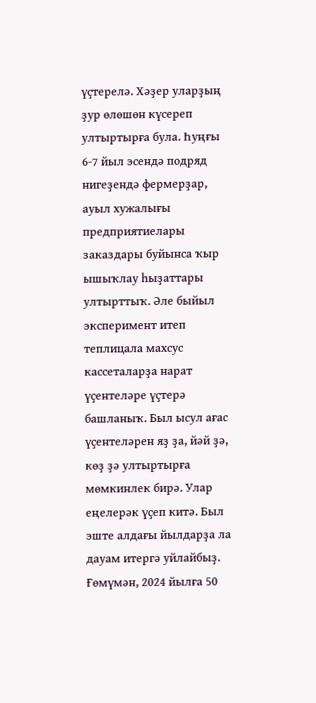үҫтерелә. Хәҙер уларҙың ҙур өлөшөн күсереп ултыртырға була. Һуңғы 6-7 йыл эсендә подряд нигеҙендә фермерҙар, ауыл хужалығы предприятиелары заказдары буйынса ҡыр ышыҡлау һыҙаттары ултырттыҡ. Әле быйыл эксперимент итеп теплицала махсус кассеталарҙа нарат үҫентеләре үҫтерә башланыҡ. Был ысул ағас үҫентеләрен яҙ ҙа, йәй ҙә, көҙ ҙә ултыртырға мөмкинлек бирә. Улар еңелерәк үҫеп китә. Был эште алдағы йылдарҙа ла дауам итергә уйлайбыҙ. Ғөмүмән, 2024 йылға 50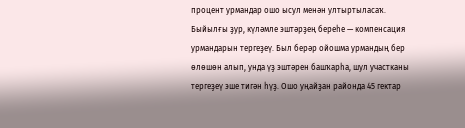процент урмандар ошо ысул менән ултыртыласаҡ. Быйылғы ҙур, күләмле эштәрҙең береһе — компенсация урмандарын тергеҙеү. Был берәр ойошма урмандың бер өлөшөн алып, унда үҙ эштәрен башҡарһа, шул участканы тергеҙеү эше тигән һүҙ. Ошо уңайҙан районда 45 гектар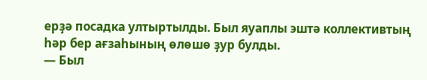ерҙә посадка ултыртылды. Был яуаплы эштә коллективтың һәр бер ағзаһының өлөшө ҙур булды.
— Был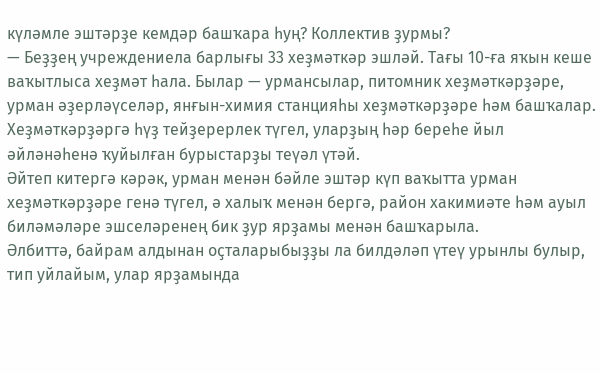күләмле эштәрҙе кемдәр башҡара һуң? Коллектив ҙурмы?
— Беҙҙең учреждениела барлығы 33 хеҙмәткәр эшләй. Тағы 10-ға яҡын кеше ваҡытлыса хеҙмәт һала. Былар — урмансылар, питомник хеҙмәткәрҙәре, урман әҙерләүселәр, янғын-химия станцияһы хеҙмәткәрҙәре һәм башҡалар. Хеҙмәткәрҙәргә һүҙ тейҙерерлек түгел, уларҙың һәр береһе йыл әйләнәһенә ҡуйылған бурыстарҙы теүәл үтәй.
Әйтеп китергә кәрәк, урман менән бәйле эштәр күп ваҡытта урман хеҙмәткәрҙәре генә түгел, ә халыҡ менән бергә, район хакимиәте һәм ауыл биләмәләре эшселәренең бик ҙур ярҙамы менән башҡарыла.
Әлбиттә, байрам алдынан оҫталарыбыҙҙы ла билдәләп үтеү урынлы булыр, тип уйлайым, улар ярҙамында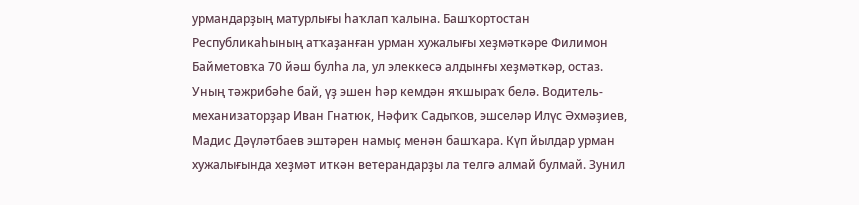урмандарҙың матурлығы һаҡлап ҡалына. Башҡортостан Республикаһының атҡаҙанған урман хужалығы хеҙмәткәре Филимон Байметовҡа 70 йәш булһа ла, ул элеккесә алдынғы хеҙмәткәр, остаз. Уның тәжрибәһе бай, үҙ эшен һәр кемдән яҡшыраҡ белә. Водитель-механизаторҙар Иван Гнатюк, Нәфиҡ Садыҡов, эшселәр Илүс Әхмәҙиев, Мадис Дәүләтбаев эштәрен намыҫ менән башҡара. Күп йылдар урман хужалығында хеҙмәт иткән ветерандарҙы ла телгә алмай булмай. Зунил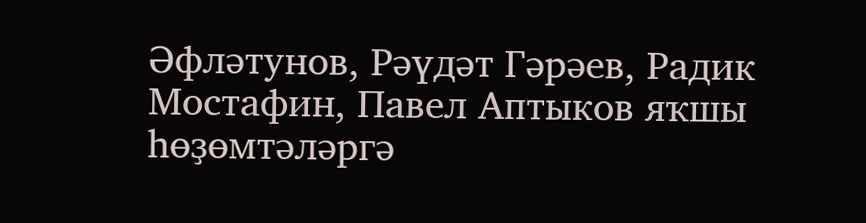Әфләтунов, Рәүдәт Гәрәев, Радик Мостафин, Павел Аптыков яҡшы һөҙөмтәләргә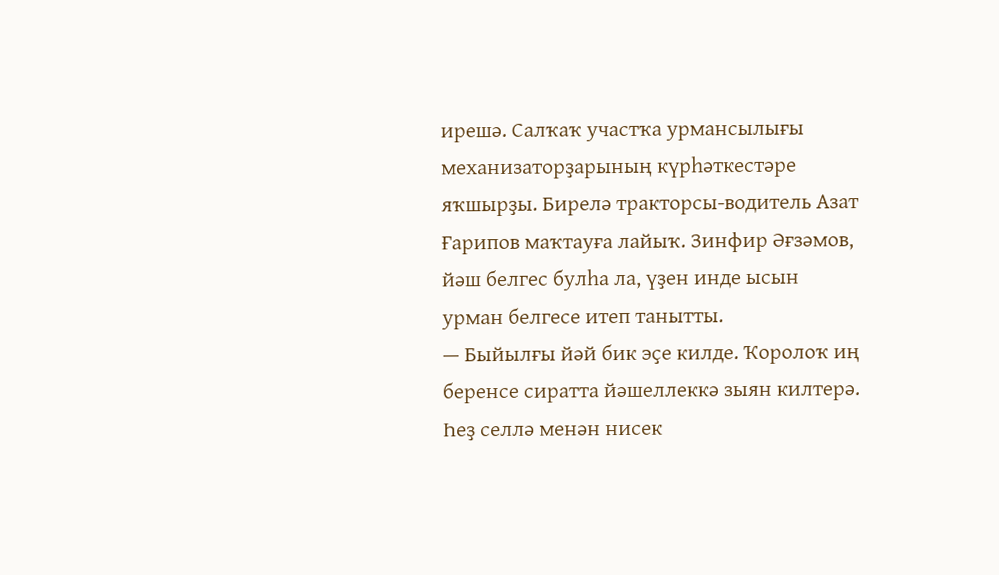ирешә. Салҡаҡ участҡа урмансылығы механизаторҙарының күрһәткестәре яҡшырҙы. Бирелә тракторсы-водитель Азат Ғарипов маҡтауға лайыҡ. Зинфир Әғзәмов, йәш белгес булһа ла, үҙен инде ысын урман белгесе итеп танытты.
— Быйылғы йәй бик эҫе килде. Ҡоролоҡ иң беренсе сиратта йәшеллеккә зыян килтерә. Һеҙ селлә менән нисек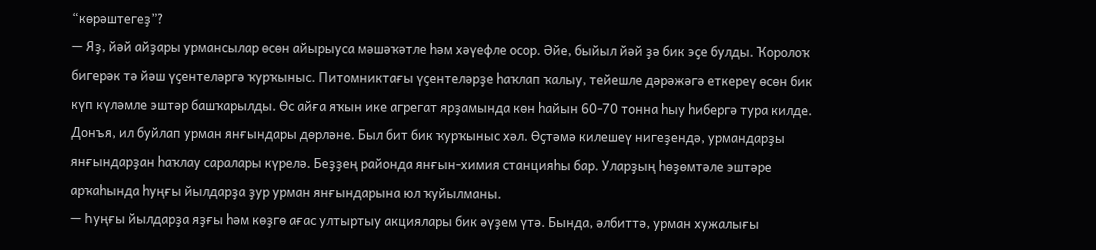“көрәштегеҙ”?
— Яҙ, йәй айҙары урмансылар өсөн айырыуса мәшәҡәтле һәм хәүефле осор. Әйе, быйыл йәй ҙә бик эҫе булды. Ҡоролоҡ бигерәк тә йәш үҫентеләргә ҡурҡыныс. Питомниктағы үҫентеләрҙе һаҡлап ҡалыу, тейешле дәрәжәгә еткереү өсөн бик күп күләмле эштәр башҡарылды. Өс айға яҡын ике агрегат ярҙамында көн һайын 60-70 тонна һыу һибергә тура килде. Донъя, ил буйлап урман янғындары дөрләне. Был бит бик ҡурҡыныс хәл. Өҫтәмә килешеү нигеҙендә, урмандарҙы янғындарҙан һаҡлау саралары күрелә. Беҙҙең районда янғын-химия станцияһы бар. Уларҙың һөҙөмтәле эштәре арҡаһында һуңғы йылдарҙа ҙур урман янғындарына юл ҡуйылманы.
— Һуңғы йылдарҙа яҙғы һәм көҙгө ағас ултыртыу акциялары бик әүҙем үтә. Бында, әлбиттә, урман хужалығы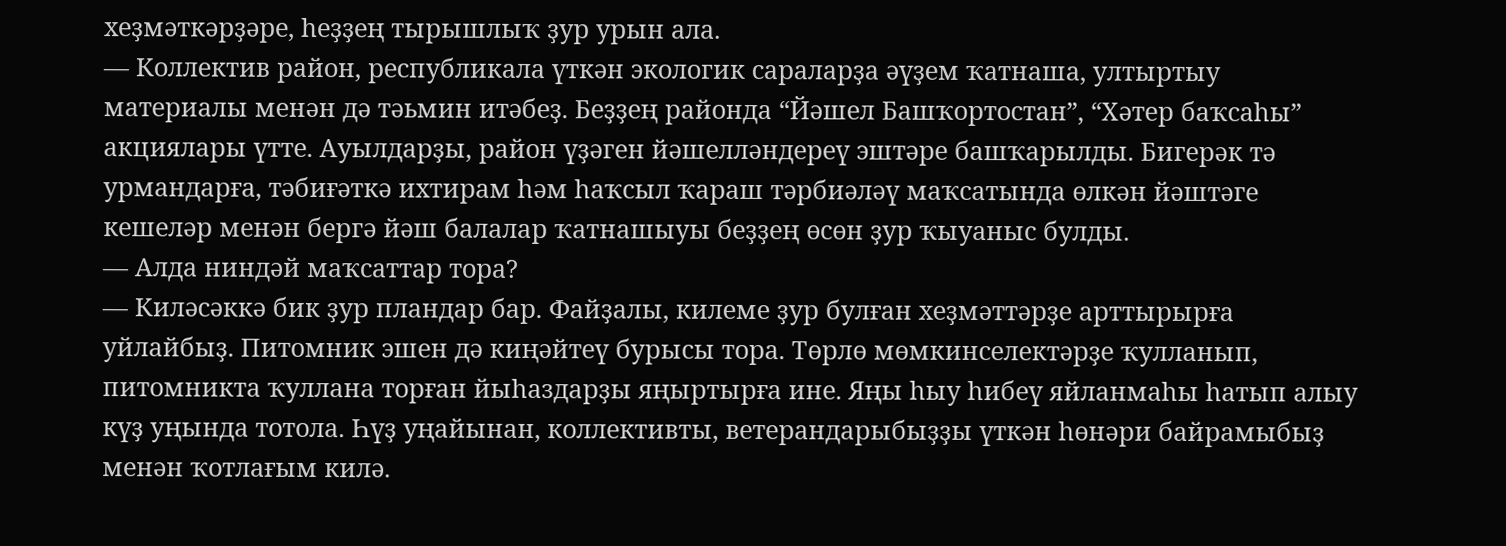хеҙмәткәрҙәре, һеҙҙең тырышлыҡ ҙур урын ала.
— Коллектив район, республикала үткән экологик сараларҙа әүҙем ҡатнаша, ултыртыу материалы менән дә тәьмин итәбеҙ. Беҙҙең районда “Йәшел Башҡортостан”, “Хәтер баҡсаһы” акциялары үтте. Ауылдарҙы, район үҙәген йәшелләндереү эштәре башҡарылды. Бигерәк тә урмандарға, тәбиғәткә ихтирам һәм һаҡсыл ҡараш тәрбиәләү маҡсатында өлкән йәштәге кешеләр менән бергә йәш балалар ҡатнашыуы беҙҙең өсөн ҙур ҡыуаныс булды.
— Алда ниндәй маҡсаттар тора?
— Киләсәккә бик ҙур пландар бар. Файҙалы, килеме ҙур булған хеҙмәттәрҙе арттырырға уйлайбыҙ. Питомник эшен дә киңәйтеү бурысы тора. Төрлө мөмкинселектәрҙе ҡулланып, питомникта ҡуллана торған йыһаздарҙы яңыртырға ине. Яңы һыу һибеү яйланмаһы һатып алыу күҙ уңында тотола. Һүҙ уңайынан, коллективты, ветерандарыбыҙҙы үткән һөнәри байрамыбыҙ менән ҡотлағым килә.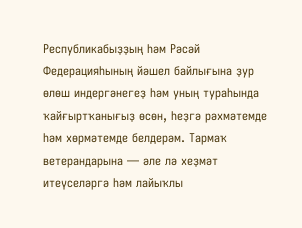Республикабыҙҙың һәм Рәсәй Федерацияһының йәшел байлығына ҙур өлөш индергәнегеҙ һәм уның тураһында ҡайғыртҡанығыҙ өсөн, һеҙгә рәхмәтемде һәм хөрмәтемде белдерәм. Тармаҡ ветерандарына — әле лә хеҙмәт итеүселәргә һәм лайыҡлы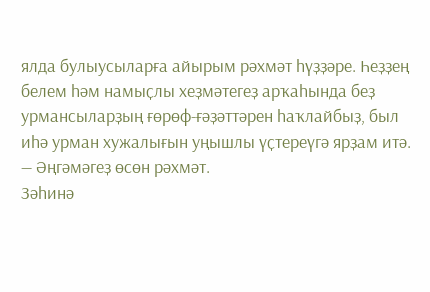ялда булыусыларға айырым рәхмәт һүҙҙәре. Һеҙҙең белем һәм намыҫлы хеҙмәтегеҙ арҡаһында беҙ урмансыларҙың ғөрөф-ғәҙәттәрен һаҡлайбыҙ, был иһә урман хужалығын уңышлы үҫтереүгә ярҙам итә.
— Әңгәмәгеҙ өсөн рәхмәт.
Зәһинә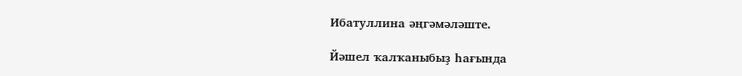Ибатуллина әңгәмәләште.

Йәшел ҡалҡаныбыҙ һағында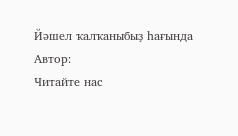Йәшел ҡалҡаныбыҙ һағында
Автор:
Читайте нас